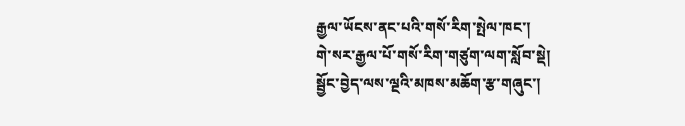རྒྱལ་ཡོངས་ནང་པའི་གསོ་རིག་སྤེལ་ཁང་།
གེ་སར་རྒྱལ་པོ་གསོ་རིག་གཙུག་ལག་སློབ་སྡེ།
སྦྱོང་བྱེད་ལས་ལྔའི་མཁས་མཆོག་རྩ་གཞུང་།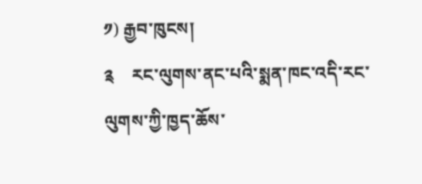༡) རྒྱབ་ཁུངས།
༉    རང་ལུགས་ནང་པའི་སྨན་ཁང་འདི་རང་ལུགས་ཀྱི་ཁྱད་ཆོས་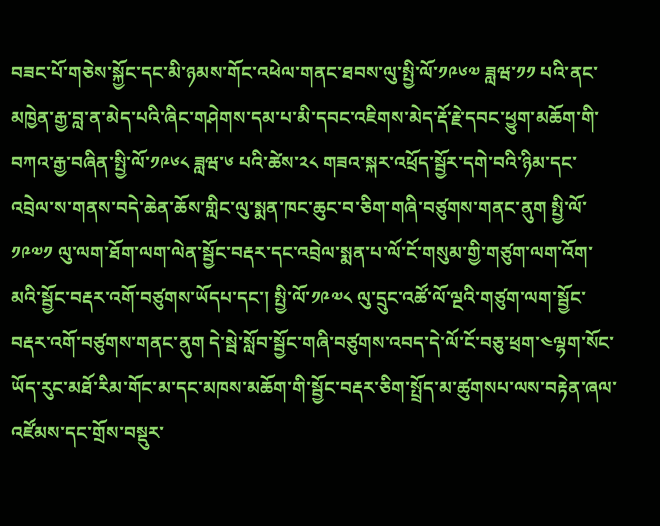བཟང་པོ་གཅེས་སྐྱོང་དང་མི་ཉམས་གོང་འཕེལ་གནང་ཐབས་ལུ་སྤྱི་ལོ་༡༩༦༧ ཟླཝ་༡༡ པའི་ནང་མཁྱེན་རྒྱ་བླ་ན་མེད་པའི་ཞིང་གཤེགས་དམ་པ་མི་དབང་འཇིགས་མེད་རྡོ་རྗེ་དབང་ཕྱུག་མཆོག་གི་བཀའ་རྒྱ་བཞིན་སྤྱི་ལོ་༡༩༦༨ ཟླཝ་༦ པའི་ཚེས་༢༨ གཟའ་སྐར་འཕྲོད་སྦྱོར་དགེ་བའི་ཉིམ་དང་འབྲེལ་ས་གནས་བདེ་ཆེན་ཆོས་གླིང་ལུ་སྨན་ཁང་ཆུང་བ་ཅིག་གཞི་བཙུགས་གནང་ནུག སྤྱི་ལོ་༡༩༧༡ ལུ་ལག་ཐོག་ལག་ལེན་སྦྱོང་བརྡར་དང་འབྲེལ་སྨན་པ་ལོ་ངོ་གསུམ་གྱི་གཙུག་ལག་འོག་མའི་སྦྱོང་བརྡར་འགོ་བཙུགས་ཡོདཔ་དང་། སྤྱི་ལོ་༡༩༧༨ ལུ་དྲུང་འཚོ་ལོ་ལྔའི་གཙུག་ལག་སྦྱོང་བརྡར་འགོ་བཙུགས་གནང་ནུག དེ་སྦེ་སློབ་སྦྱོང་གཞི་བཙུགས་འབད་དེ་ལོ་ངོ་བཅུ་ཕྲག་༤ལྷག་སོང་ཡོད་རུང་མཐོ་རིམ་གོང་མ་དང་མཁས་མཆོག་གི་སྦྱོང་བརྡར་ཅིག་སྤྲོད་མ་ཚུགསཔ་ལས་བརྟེན་ཞལ་འཛོམས་དང་གྲོས་བསྡུར་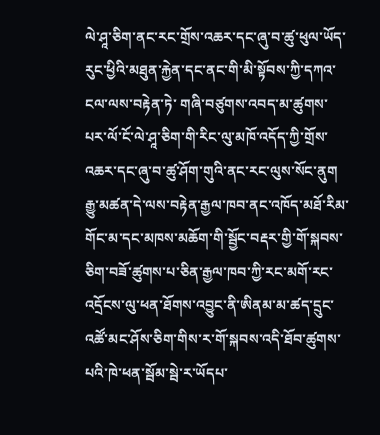ལེ་ཤཱ་ཅིག་ནང་རང་གྲོས་འཆར་དང་ཞུ་བ་ཚུ་ཕུལ་ཡོད་རུང་ཕྱིའི་མཐུན་རྐྱེན་དང་ནང་གི་མི་སྟོབས་ཀྱི་དཀའ་ངལ་ལས་བརྟེན་ཏེ་ གཞི་བཙུགས་འབད་མ་ཚུགས་པར་ལོ་ངོ་ལེ་ཤཱ་ཅིག་གི་རིང་ལུ་མཁོ་འདོད་ཀྱི་གྲོས་འཆར་དང་ཞུ་བ་ཚུ་ཤོག་གུའི་ནང་རང་ལུས་སོང་ནུག རྒྱུ་མཚན་དེ་ལས་བརྟེན་རྒྱལ་ཁབ་ནང་འཁོད་མཐོ་རིམ་གོང་མ་དང་མཁས་མཆོག་གི་སྦྱོང་བརྡར་གྱི་གོ་སྐབས་ཅིག་བཟོ་ཚུགས་པ་ཅིན་རྒྱལ་ཁབ་ཀྱི་རང་མགོ་རང་འདྲོངས་ལུ་ཕན་ཐོགས་འབྱུང་ནི་ཨིནམ་མ་ཚད་དྲུང་འཚོ་མང་ཤོས་ཅིག་གིས་ར་གོ་སྐབས་འདི་ཐོབ་ཚུགས་པའི་ཁེ་ཕན་སྦོམ་སྦེ་ར་ཡོདཔ་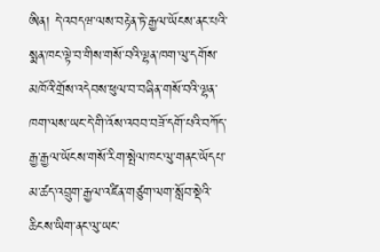ཨིན། དེ་འབདཝ་ལས་བརྟེན་ཏེ་རྒྱལ་ཡོངས་ནང་པའི་སྨན་ཁང་ལྟེ་བ་གིས་གསོ་བའི་ལྷན་ཁག་ལུ་དགོས་མཁོའི་གྲོས་འདེབས་ཕུལ་བ་བཞིན་གསོ་བའི་ལྷན་ཁག་ལས་ཡང་དེ་གི་འོས་འབབ་བཟོ་དགོ་པའི་བཀོད་རྒྱ་རྒྱལ་ཡོངས་གསོ་རིག་སྤེལ་ཁང་ལུ་གནང་ཡོདཔ་མ་ཚད་འབྲུག་རྒྱལ་འཛིན་གཙུག་ལག་སློབ་སྡེའི་ཆིངས་ཡིག་ནང་ལུ་ཡང་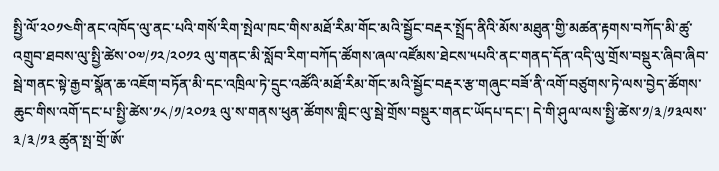སྤྱི་ལོ་༢༠༡༤གི་ནང་འཁོད་ལུ་ནང་པའི་གསོ་རིག་སྤེལ་ཁང་གིས་མཐོ་རིམ་གོང་མའི་སྦྱོང་བརྡར་སྤྲོད་ནིའི་མོས་མཐུན་གྱི་མཚན་རྟགས་བཀོད་མི་ཚུ་འགྲུབ་ཐབས་ལུ་སྤྱི་ཚེས་༠༧/༡༢/༢༠༡༢ ལུ་གནང་མི་སློབ་རིག་བཀོད་ཚོགས་ཞལ་འཛོམས་ཐེངས་༥པའི་ནང་གནད་དོན་འདི་ལུ་གྲོས་བསྡུར་ཞིབ་ཞིབ་སྦེ་གནང་སྟེ་རྒྱབ་སྣོན་ཆ་འཇོག་བཏོན་མི་དང་འཁྲིལ་ཏེ་དྲུང་འཚོའི་མཐོ་རིམ་གོང་མའི་སྦྱོང་བརྡར་རྩ་གཞུང་བཟོ་ནི་འགོ་བཙུགས་ཏེ་ལས་བྱེད་ཚོགས་ཆུང་གིས་འགོ་དང་པ་སྤྱི་ཚེས་༡༨/༡/༢༠༡༣ ལུ་ས་གནས་ཕུན་ཚོགས་གླིང་ལུ་སྦེ་གྲོས་བསྡུར་གནང་ཡོདཔ་དང་། དེ་གི་ཤུལ་ལས་སྤྱི་ཚེས་༡/༣/༡༣ལས་༣/༣/༡༣ ཚུན་སྤ་གྲོ་ཨོ་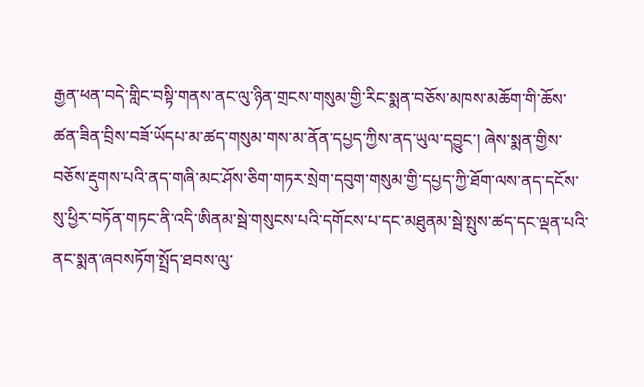རྒྱན་ཕན་བདེ་གླིང་བསྟི་གནས་ནང་ལུ་ཉིན་གྲངས་གསུམ་གྱི་རིང་སྨན་བཅོས་མཁས་མཆོག་གི་ཆོས་ཚན་ཟིན་བྲིས་བཟོ་ཡོདཔ་མ་ཚད་གསུམ་གས་མ་ནོན་དཔྱད་ཀྱིས་ནད་ཡུལ་དབྱུང་། ཞེས་སྨན་གྱིས་བཅོས་རྡུགས་པའི་ནད་གཞི་མང་ཤོས་ཅིག་གཏར་སྲེག་དབུག་གསུམ་གྱི་དཔྱད་ཀྱི་ཐོག་ལས་ནད་དངོས་སུ་ཕྱིར་བཏོན་གཏང་ནི་འདི་ཨིནམ་སྦེ་གསུངས་པའི་དགོངས་པ་དང་མཐུནམ་སྦེ་སྤུས་ཚད་དང་ལྡན་པའི་ནང་སྨན་ཞབསཏོག་སྤྲོད་ཐབས་ལུ་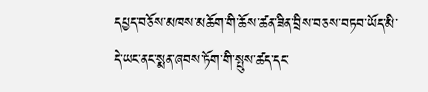དཔྱད་བཅོས་མཁས་མཆོག་གི་ཆོས་ཚན་ཟིན་བྲིས་བཅས་བཏབ་ཡོད་མི་དེ་ཡང་ནང་སྨན་ཞབས་ཏོག་གི་སྤུས་ཚད་དང་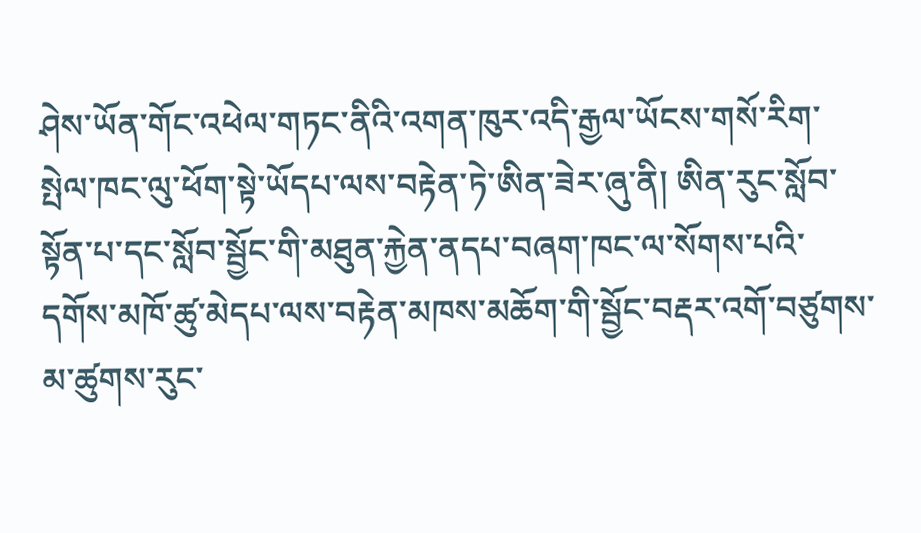ཤེས་ཡོན་གོང་འཕེལ་གཏང་ནིའི་འགན་ཁུར་འདི་རྒྱལ་ཡོངས་གསོ་རིག་སྤེལ་ཁང་ལུ་ཕོག་སྟེ་ཡོདཔ་ལས་བརྟེན་ཏེ་ཨིན་ཟེར་ཞུ་ནི། ཨིན་རུང་སློབ་སྟོན་པ་དང་སློབ་སྦྱོང་གི་མཐུན་རྐྱེན་ནདཔ་བཞག་ཁང་ལ་སོགས་པའི་དགོས་མཁོ་ཚུ་མེདཔ་ལས་བརྟེན་མཁས་མཆོག་གི་སྦྱོང་བརྡར་འགོ་བཙུགས་མ་ཚུགས་རུང་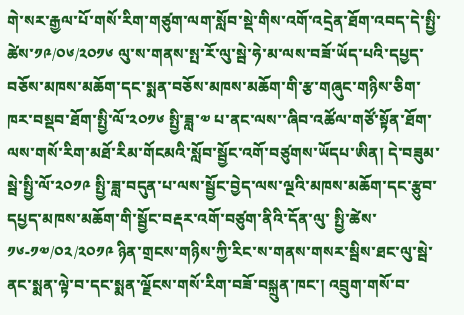གེ་སར་རྒྱལ་པོ་གསོ་རིག་གཙུག་ལག་སློབ་སྡེ་གིས་འགོ་འདྲེན་ཐོག་འབད་དེ་སྤྱི་ཚེས་༡༩/༠༦/༢༠༡༦ ལུ་ས་གནས་སྤ་རོ་ལུ་སྦེ་ཧེ་མ་ལས་བཟོ་ཡོད་པའི་དཔྱད་བཅོས་མཁས་མཆོག་དང་སྨན་བཅོས་མཁས་མཆོག་གི་རྩ་གཞུང་གཉིས་ཅིག་ཁར་བསྡབ་ཐོག་སྤྱི་ལོ་༢༠༡༦ སྤྱི་ཟླ་༧ པ་ནང་ལས་་ཞིབ་འཚོལ་གཙོ་སྟོན་ཐོག་ལས་གསོ་རིག་མཐོ་རིམ་གོངམའི་སློབ་སྦྱོང་འགོ་བཙུགས་ཡོདཔ་ཨིན། དེ་བཟུམ་སྦེ་སྤྱི་ལོ་༢༠༡༩ སྤྱི་ཟླ་བདུན་པ་ལས་སྦྱོང་བྱེད་ལས་ལྔའི་མཁས་མཆོག་དང་རྩུབ་དཔྱད་མཁས་མཆོག་གི་སྦྱོང་བརྡར་འགོ་བཙུག་ནིའི་དོན་ལུ་ སྤྱི་ཚེས་༡༦-༡༧/༠༢/༢༠༡༩ ཉིན་གྲངས་གཉིས་ཀྱི་རིང་ས་གནས་གསར་སྦིས་ཐང་ལུ་སྦེ་ནང་སྨན་ལྟེ་བ་དང་སྨན་ལྗོངས་གསོ་རིག་བཟོ་བསྐྲུན་ཁང་། འབྲུག་གསོ་བ་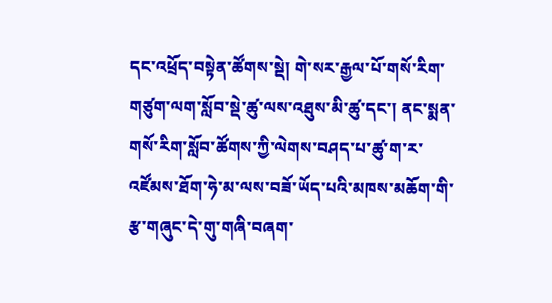དང་འཕྲོད་བསྟེན་ཚོགས་སྡེ། གེ་སར་རྒྱལ་པོ་གསོ་རིག་གཙུག་ལག་སློབ་སྡེ་ཚུ་ལས་འཐུས་མི་ཚུ་དང་། ནང་སྨན་གསོ་རིག་སློབ་ཚོགས་ཀྱི་ལེགས་བཤད་པ་ཚུ་ག་ར་འཛོམས་ཐོག་ཧེ་མ་ལས་བཟོ་ཡོད་པའི་མཁས་མཆོག་གི་རྩ་གཞུང་དེ་གུ་གཞི་བཞག་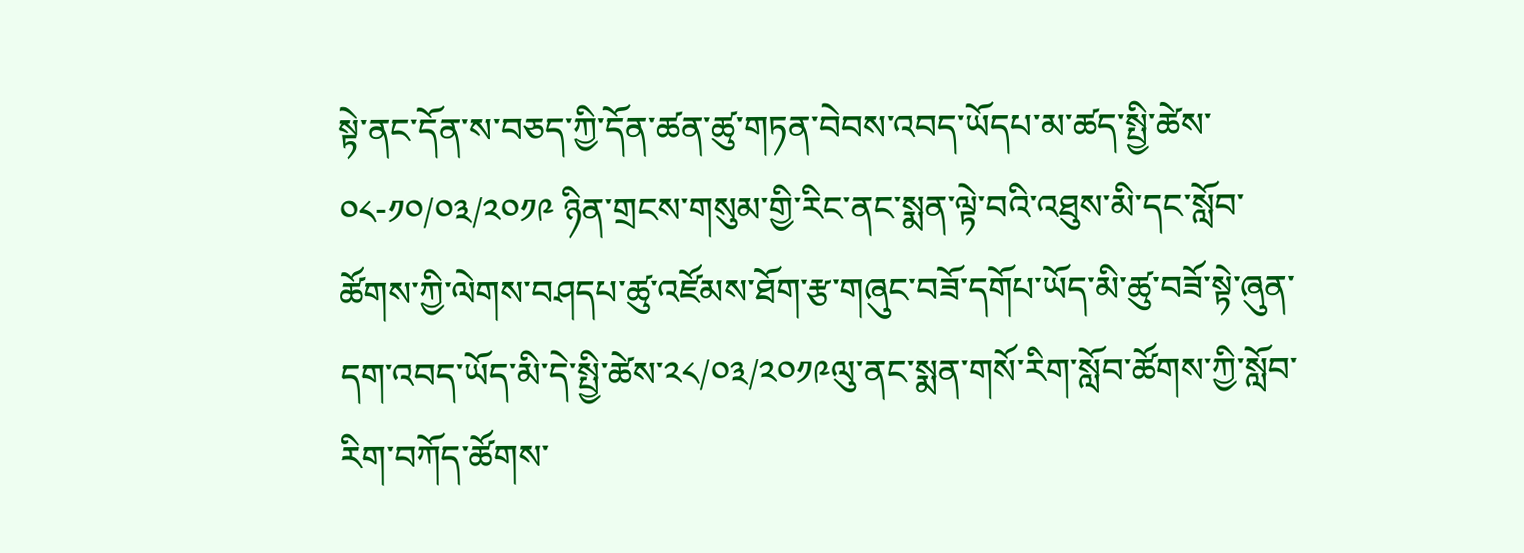སྟེ་ནང་དོན་ས་བཅད་ཀྱི་དོན་ཚན་ཚུ་གཏན་བེབས་འབད་ཡོདཔ་མ་ཚད་སྤྱི་ཚེས་༠༨-༡༠/༠༣/༢༠༡༩ ཉིན་གྲངས་གསུམ་གྱི་རིང་ནང་སྨན་ལྟེ་བའི་འཐུས་མི་དང་སློབ་ཚོགས་ཀྱི་ལེགས་བཤདཔ་ཚུ་འཛོམས་ཐོག་རྩ་གཞུང་བཟོ་དགོཔ་ཡོད་མི་ཚུ་བཟོ་སྟེ་ཞུན་དག་འབད་ཡོད་མི་དེ་སྤྱི་ཚེས་༢༨/༠༣/༢༠༡༩ལུ་ནང་སྨན་གསོ་རིག་སློབ་ཚོགས་ཀྱི་སློབ་རིག་བཀོད་ཚོགས་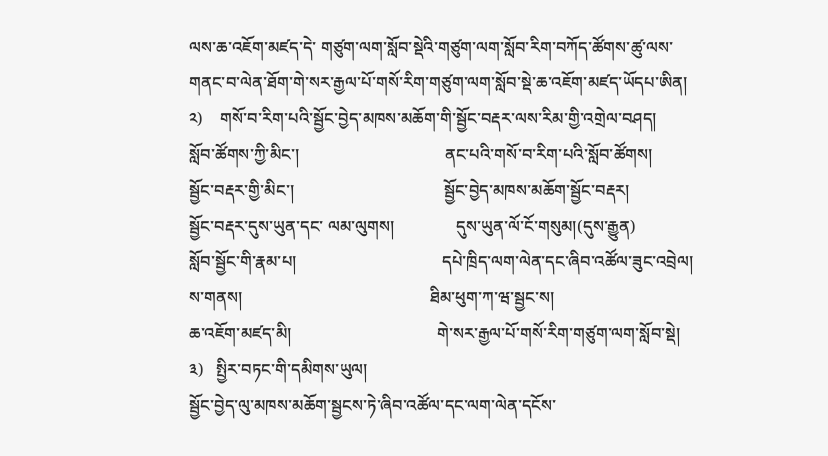ལས་ཆ་འཇོག་མཛད་དེ་ གཙུག་ལག་སློབ་སྡེའི་གཙུག་ལག་སློབ་རིག་བཀོད་ཚོགས་ཚུ་ལས་གནང་བ་ལེན་ཐོག་གེ་སར་རྒྱལ་པོ་གསོ་རིག་གཙུག་ལག་སློབ་སྡེ་ཆ་འཇོག་མཛད་ཡོདཔ་ཨིན།
༢)    གསོ་བ་རིག་པའི་སྦྱོང་བྱེད་མཁས་མཆོག་གི་སྦྱོང་བརྡར་ལས་རིམ་གྱི་འགྲེལ་བཤད།
སློབ་ཚོགས་ཀྱི་མིང་།                                   ནང་པའི་གསོ་བ་རིག་པའི་སློབ་ཚོགས།
སྦྱོང་བརྡར་གྱི་མིང་།                                    སྦྱོང་བྱེད་མཁས་མཆོག་སྦྱོང་བརྡར།
སྦྱོང་བརྡར་དུས་ཡུན་དང་ ལམ་ལུགས།               དུས་ཡུན་ལོ་ངོ་གསུམ།(དུས་རྒྱུན)
སློབ་སྦྱོང་གི་རྣམ་པ།                                   དཔེ་ཁྲིད་ལག་ལེན་དང་ཞིབ་འཚོལ་ཟུང་འབྲེལ།
ས་གནས།                                             ཐིམ་ཕུག་ཀ་ཝ་སྦྱང་ས།
ཆ་འཇོག་མཛད་མི།                                   གེ་སར་རྒྱལ་པོ་གསོ་རིག་གཙུག་ལག་སློབ་སྡེ།
༣)   སྤྱིར་བཏང་གི་དམིགས་ཡུལ།
སྦྱོང་བྱེད་ལུ་མཁས་མཆོག་སྦྱངས་ཏེ་ཞིབ་འཚོལ་དང་ལག་ལེན་དངོས་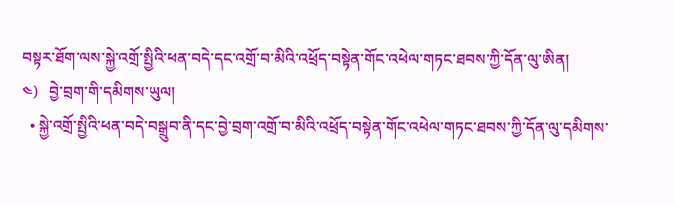བསྟར་ཐོག་ལས་སྐྱེ་འགྲོ་སྤྱིའི་ཕན་བདེ་དང་འགྲོ་བ་མིའི་འཕྲོད་བསྟེན་གོང་འཕེལ་གཏང་ཐབས་ཀྱི་དོན་ལུ་ཨིན།
༤)   བྱེ་བྲག་གི་དམིགས་ཡུལ།
  • སྐྱེ་འགྲོ་སྤྱིའི་ཕན་བདེ་བསྒྲུབ་ནི་དང་བྱེ་བྲག་འགྲོ་བ་མིའི་འཕྲོད་བསྟེན་གོང་འཕེལ་གཏང་ཐབས་ཀྱི་དོན་ལུ་དམིགས་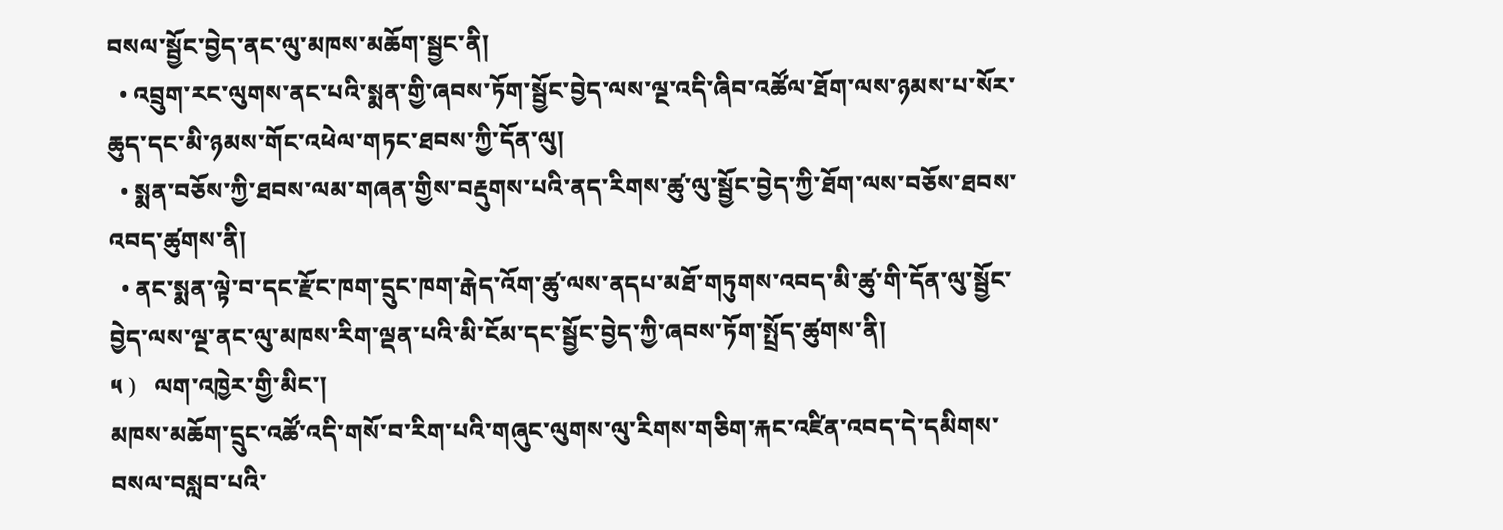བསལ་སྦྱོང་བྱེད་ནང་ལུ་མཁས་མཆོག་སྦྱང་ནི།
  • འབྲུག་རང་ལུགས་ནང་པའི་སྨན་གྱི་ཞབས་ཏོག་སྦྱོང་བྱེད་ལས་ལྔ་འདི་ཞིབ་འཚོལ་ཐོག་ལས་ཉམས་པ་སོར་ཆུད་དང་མི་ཉམས་གོང་འཕེལ་གཏང་ཐབས་ཀྱི་དོན་ལུ།
  • སྨན་བཅོས་ཀྱི་ཐབས་ལམ་གཞན་གྱིས་བརྡུགས་པའི་ནད་རིགས་ཚུ་ལུ་སྦྱོང་བྱེད་ཀྱི་ཐོག་ལས་བཅོས་ཐབས་འབད་ཚུགས་ནི།
  • ནང་སྨན་ལྟེ་བ་དང་རྫོང་ཁག་དྲུང་ཁག་རྒེད་འོག་ཚུ་ལས་ནདཔ་མཐོ་གཏུགས་འབད་མི་ཚུ་གི་དོན་ལུ་སྦྱོང་བྱེད་ལས་ལྔ་ནང་ལུ་མཁས་རིག་ལྡན་པའི་མི་ངོམ་དང་སྦྱོང་བྱེད་ཀྱི་ཞབས་ཏོག་སྤྲོད་ཚུགས་ནི།
༥ )   ལག་འཁྱེར་གྱི་མིང་།
མཁས་མཆོག་དྲུང་འཚོ་འདི་གསོ་བ་རིག་པའི་གཞུང་ལུགས་ལུ་རིགས་གཅིག་རྐང་འཛིན་འབད་དེ་དམིགས་བསལ་བསླབ་པའི་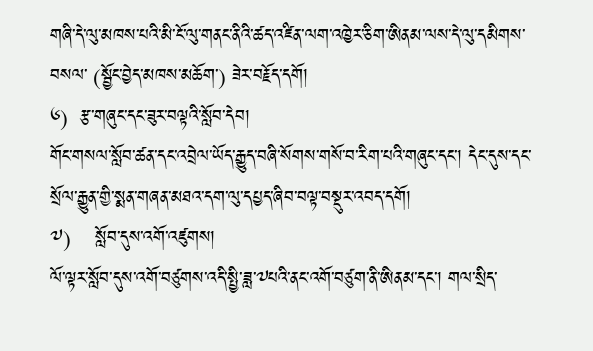གཞི་དེ་ལུ་མཁས་པའི་མི་ངོ་ལུ་གནང་ནིའི་ཚད་འཛིན་ལག་འཁྱེར་ཅིག་ཨིནམ་ལས་དེ་ལུ་དམིགས་བསལ་ (སྦྱོང་བྱེད་མཁས་མཆོག་) ཟེར་བརྗོད་དགོ།
༦)  རྩ་གཞུང་དང་ཟུར་བལྟའི་སློབ་དེབ།
གོང་གསལ་སློབ་ཚན་དང་འབྲེལ་ཡོད་རྒྱུད་བཞི་སོགས་གསོ་བ་རིག་པའི་གཞུང་དང་། དེང་དུས་དང་སྲོལ་རྒྱུན་གྱི་སྨན་གཞན་མཐའ་དག་ལུ་དཔྱད་ཞིབ་བལྟ་བསྡུར་འབད་དགོ།
༧)    སློབ་དུས་འགོ་འཛུགས།
ལོ་ལྟར་སློབ་དུས་འགོ་བཙུགས་འདི་སྤྱི་ཟླ་༧པའི་ནང་འགོ་བཙུག་ནི་ཨིནམ་དང་། གལ་སྲིད་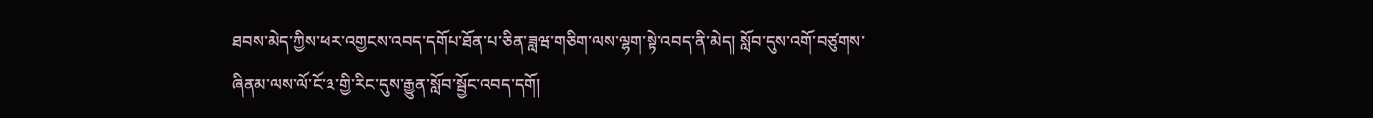ཐབས་མེད་ཀྱིས་ཕར་འགྱངས་འབད་དགོཔ་ཐོན་པ་ཅིན་ཟླཝ་གཅིག་ལས་ལྷག་སྟེ་འབད་ནི་མེད། སློབ་དུས་འགོ་བཙུགས་ཞིནམ་ལས་ལོ་ངོ་༣་གྱི་རིང་དུས་རྒྱུན་སློབ་སྦྱོང་འབད་དགོ།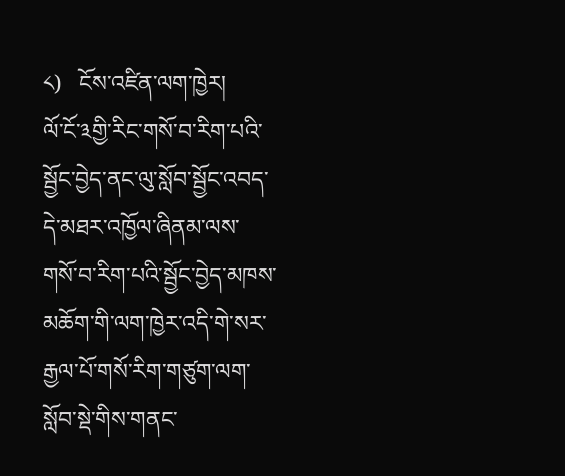༨)   ངོས་འཛིན་ལག་ཁྱེར།
ལོ་ངོ་༣གྱི་རིང་གསོ་བ་རིག་པའི་སྦྱོང་བྱེད་ནང་ལུ་སློབ་སྦྱོང་འབད་དེ་མཐར་འཁྱོལ་ཞིནམ་ལས་ གསོ་བ་རིག་པའི་སྦྱོང་བྱེད་མཁས་མཆོག་གི་ལག་ཁྱེར་འདི་གེ་སར་རྒྱལ་པོ་གསོ་རིག་གཙུག་ལག་སློབ་སྡེ་གིས་གནང་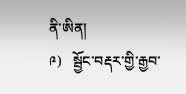ནི་ཨིན།
༩)   སྦྱོང་བརྡར་གྱི་རྒྱབ་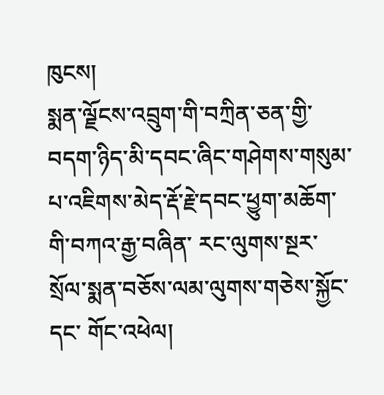ཁུངས།
སྨན་ལྗོངས་འབྲུག་གི་བཀྲིན་ཅན་གྱི་བདག་ཉིད་མི་དབང་ཞིང་གཤེགས་གསུམ་པ་འཇིགས་མེད་རྡོ་རྗེ་དབང་ཕྱུག་མཆོག་གི་བཀའ་རྒྱ་བཞིན་ རང་ལུགས་སྔར་སྲོལ་སྨན་བཅོས་ལམ་ལུགས་གཅེས་སྐྱོང་དང་ གོང་འཕེལ།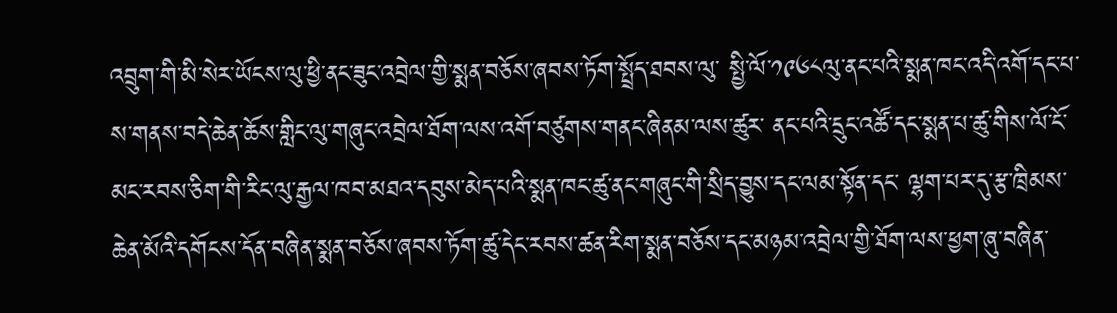འབྲུག་གི་མི་སེར་ཡོངས་ལུ་ཕྱི་ནང་ཟུང་འབྲེལ་གྱི་སྨན་བཅོས་ཞབས་ཏོག་སྤྲོད་ཐབས་ལུ་ སྤྱི་ལོ་༡༩༦༨ལུ་ནང་པའི་སྨན་ཁང་འདི་འགོ་དང་པ་ས་གནས་བདེ་ཆེན་ཆོས་གླིང་ལུ་གཞུང་འབྲེལ་ཐོག་ལས་འགོ་བཙུགས་གནང་ཞིནམ་ལས་ཚུར་ ནང་པའི་དྲུང་འཚོ་དང་སྨན་པ་ཚུ་གིས་ལོ་ངོ་མང་རབས་ཅིག་གི་རིང་ལུ་རྒྱལ་ཁབ་མཐའ་དབུས་མེད་པའི་སྨན་ཁང་ཚུ་ནང་གཞུང་གི་སྲིད་བྱུས་དང་ལམ་སྟོན་དང་ ལྷག་པར་དུ་རྩ་ཁྲིམས་ཆེན་མོའི་དགོངས་དོན་བཞིན་སྨན་བཅོས་ཞབས་ཏོག་ཚུ་དེང་རབས་ཚན་རིག་སྨན་བཅོས་དང་མཉམ་འབྲེལ་གྱི་ཐོག་ལས་ཕྱག་ཞུ་བཞིན་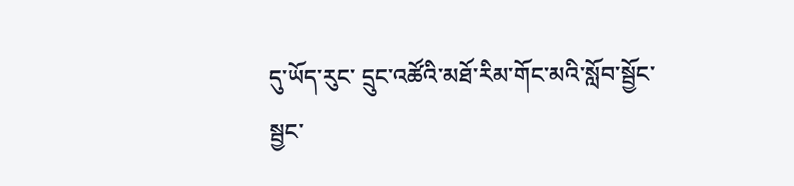དུ་ཡོད་རུང་ དྲུང་འཚོའི་མཐོ་རིམ་གོང་མའི་སློབ་སྦྱོང་སྦྱང་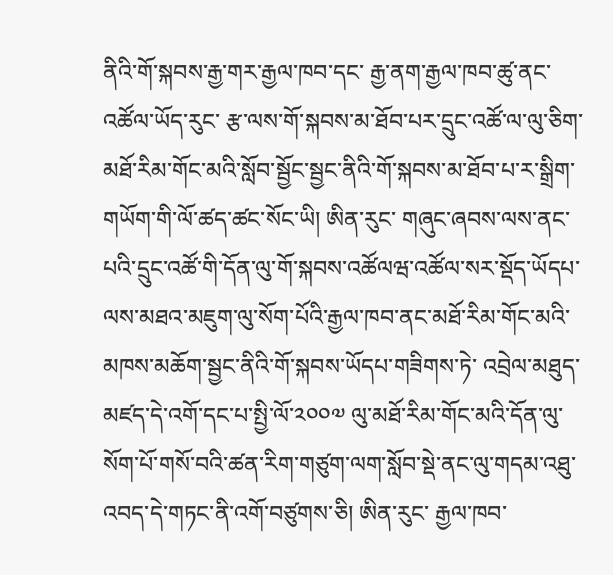ནིའི་གོ་སྐབས་རྒྱ་གར་རྒྱལ་ཁབ་དང་ རྒྱ་ནག་རྒྱལ་ཁབ་ཚུ་ནང་འཚོལ་ཡོད་རུང་ རྩ་ལས་གོ་སྐབས་མ་ཐོབ་པར་དྲུང་འཚོ་ལ་ལུ་ཅིག་མཐོ་རིམ་གོང་མའི་སློབ་སྦྱོང་སྦྱང་ནིའི་གོ་སྐབས་མ་ཐོབ་པ་ར་སྒྲིག་གཡོག་གི་ལོ་ཚད་ཚང་སོང་ཡི། ཨིན་རུང་ གཞུང་ཞབས་ལས་ནང་པའི་དྲུང་འཚོ་གི་དོན་ལུ་གོ་སྐབས་འཚོལཝ་འཚོལ་སར་སྡོད་ཡོདཔ་ལས་མཐའ་མཇུག་ལུ་སོག་པོའི་རྒྱལ་ཁབ་ནང་མཐོ་རིམ་གོང་མའི་མཁས་མཆོག་སྦྱང་ནིའི་གོ་སྐབས་ཡོདཔ་གཟིགས་ཏེ་ འབྲེལ་མཐུད་མཛད་དེ་འགོ་དང་པ་སྤྱི་ལོ་༢༠༠༧ ལུ་མཐོ་རིམ་གོང་མའི་དོན་ལུ་སོག་པོ་གསོ་བའི་ཚན་རིག་གཙུག་ལག་སློབ་སྡེ་ནང་ལུ་གདམ་འཐུ་འབད་དེ་གཏང་ནི་འགོ་བཙུགས་ཅི། ཨིན་རུང་ རྒྱལ་ཁབ་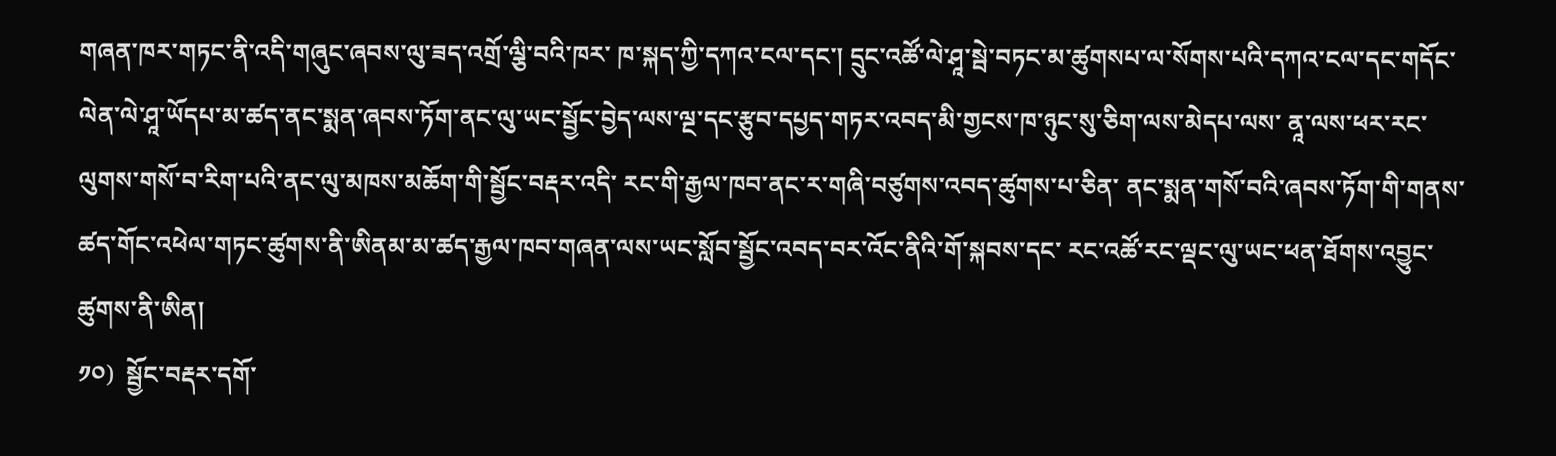གཞན་ཁར་གཏང་ནི་འདི་གཞུང་ཞབས་ལུ་ཟད་འགྲོ་ལྕི་བའི་ཁར་ ཁ་སྐད་ཀྱི་དཀའ་ངལ་དང་། དྲུང་འཚོ་ལེ་ཤཱ་སྦེ་བཏང་མ་ཚུགསཔ་ལ་སོགས་པའི་དཀའ་ངལ་དང་གདོང་ལེན་ལེ་ཤཱ་ཡོདཔ་མ་ཚད་ནང་སྨན་ཞབས་ཏོག་ནང་ལུ་ཡང་སྦྱོང་བྱེད་ལས་ལྔ་དང་རྩུབ་དཔྱད་གཏར་འབད་མི་གྱངས་ཁ་ཉུང་སུ་ཅིག་ལས་མེདཔ་ལས་ ནཱ་ལས་ཕར་རང་ལུགས་གསོ་བ་རིག་པའི་ནང་ལུ་མཁས་མཆོག་གི་སྦྱོང་བརྡར་འདི་ རང་གི་རྒྱལ་ཁབ་ནང་ར་གཞི་བཙུགས་འབད་ཚུགས་པ་ཅིན་ ནང་སྨན་གསོ་བའི་ཞབས་ཏོག་གི་གནས་ཚད་གོང་འཕེལ་གཏང་ཚུགས་ནི་ཨིནམ་མ་ཚད་རྒྱལ་ཁབ་གཞན་ལས་ཡང་སློབ་སྦྱོང་འབད་བར་འོང་ནིའི་གོ་སྐབས་དང་ རང་འཚོ་རང་ལྡང་ལུ་ཡང་ཕན་ཐོགས་འབྱུང་ཚུགས་ནི་ཨིན།
༡༠)  སྦྱོང་བརྡར་དགོ་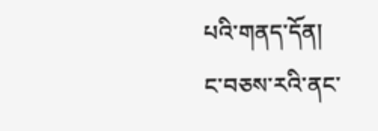པའི་གནད་དོན།
ང་བཅས་རའི་ནང་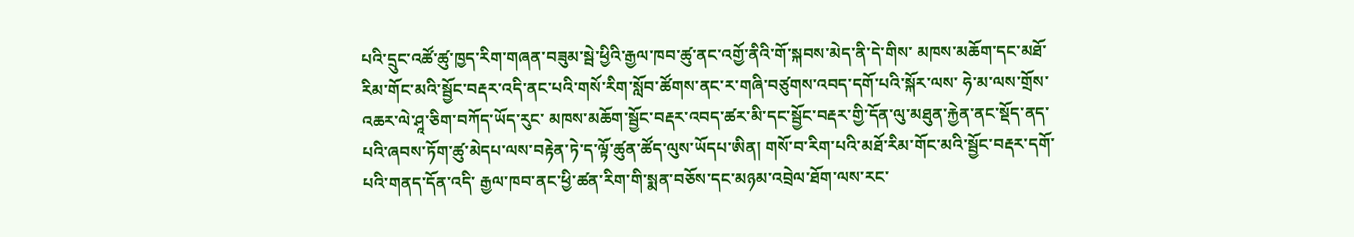པའི་དྲུང་འཚོ་ཚུ་ཁྱད་རིག་གཞན་བཟུམ་སྦེ་ཕྱིའི་རྒྱལ་ཁབ་ཚུ་ནང་འགྱོ་ནིའི་གོ་སྐབས་མེད་ནི་དེ་གིས་ མཁས་མཆོག་དང་མཐོ་རིམ་གོང་མའི་སྦྱོང་བརྡར་འདི་ནང་པའི་གསོ་རིག་སློབ་ཚོགས་ནང་ར་གཞི་བཙུགས་འབད་དགོ་པའི་སྐོར་ལས་ ཧེ་མ་ལས་གྲོས་འཆར་ལེ་ཤཱ་ཅིག་བཀོད་ཡོད་རུང་ མཁས་མཆོག་སྦྱོང་བརྡར་འབད་ཚར་མི་དང་སྦྱོང་བརྡར་གྱི་དོན་ལུ་མཐུན་རྐྱེན་ནང་སྡོད་ནད་པའི་ཞབས་ཏོག་ཚུ་མེདཔ་ལས་བརྟེན་ཏེ་ད་ལྟོ་ཚུན་ཚོད་ལུས་ཡོདཔ་ཨིན། གསོ་བ་རིག་པའི་མཐོ་རིམ་གོང་མའི་སྦྱོང་བརྡར་དགོ་པའི་གནད་དོན་འདི་ རྒྱལ་ཁབ་ནང་ཕྱི་ཚན་རིག་གི་སྨན་བཅོས་དང་མཉམ་འབྲེལ་ཐོག་ལས་རང་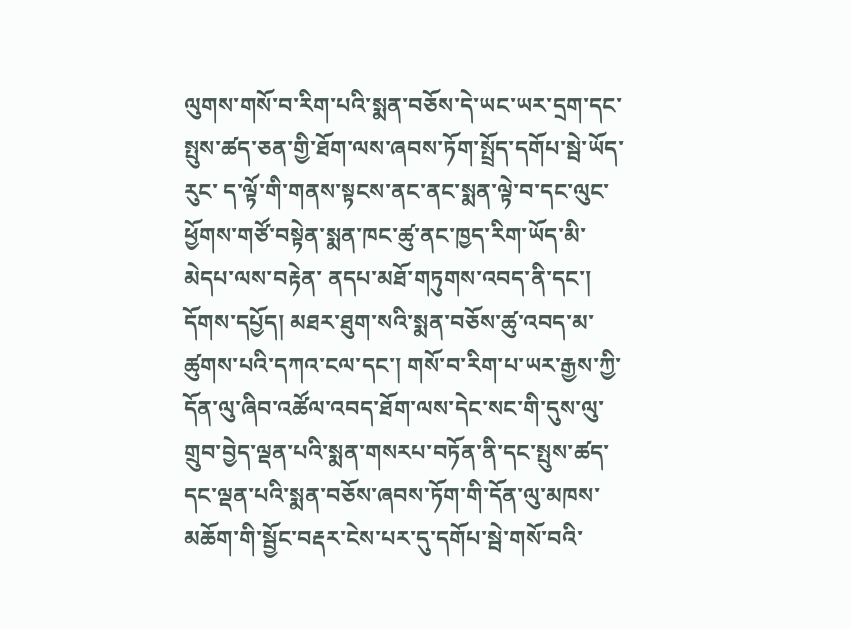ལུགས་གསོ་བ་རིག་པའི་སྨན་བཅོས་དེ་ཡང་ཡར་དྲག་དང་སྤུས་ཚད་ཅན་གྱི་ཐོག་ལས་ཞབས་ཏོག་སྤྲོད་དགོཔ་སྦེ་ཡོད་རུང་ ད་ལྟོ་གི་གནས་སྟངས་ནང་ནང་སྨན་ལྟེ་བ་དང་ལུང་ཕྱོགས་གཙོ་བསྟེན་སྨན་ཁང་ཚུ་ནང་ཁྱད་རིག་ཡོད་མི་མེདཔ་ལས་བརྟེན་ ནདཔ་མཐོ་གཏུགས་འབད་ནི་དང་། དོགས་དཔྱོད། མཐར་ཐུག་སའི་སྨན་བཅོས་ཚུ་འབད་མ་ཚུགས་པའི་དཀའ་ངལ་དང་། གསོ་བ་རིག་པ་ཡར་རྒྱས་ཀྱི་དོན་ལུ་ཞིབ་འཚོལ་འབད་ཐོག་ལས་དེང་སང་གི་དུས་ལུ་གྲུབ་བྱེད་ལྡན་པའི་སྨན་གསརཔ་བཏོན་ནི་དང་སྤུས་ཚད་དང་ལྡན་པའི་སྨན་བཅོས་ཞབས་ཏོག་གི་དོན་ལུ་མཁས་མཆོག་གི་སྦྱོང་བརྡར་ངེས་པར་དུ་དགོཔ་སྦེ་གསོ་བའི་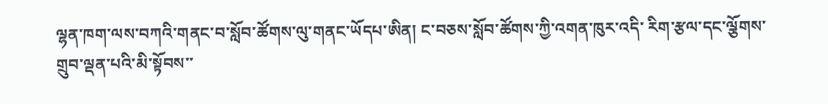ལྷན་ཁག་ལས་བཀའི་གནང་བ་སློབ་ཚོགས་ལུ་གནང་ཡོདཔ་ཨིན། ང་བཅས་སློབ་ཚོགས་ཀྱི་འགན་ཁུར་འདི་ རིག་རྩལ་དང་ལྕོགས་གྲུབ་ལྡན་པའི་མི་སྟོབས་་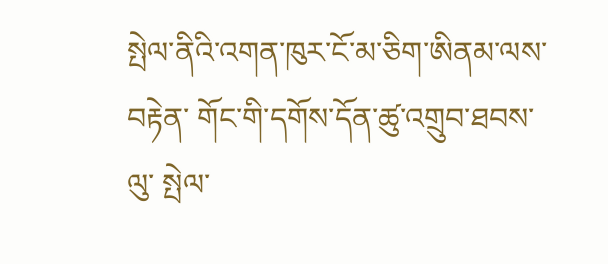སྤེལ་ནིའི་འགན་ཁུར་ངོ་མ་ཅིག་ཨིནམ་ལས་བརྟེན་ གོང་གི་དགོས་དོན་ཚུ་འགྲུབ་ཐབས་ལུ་ སྤེལ་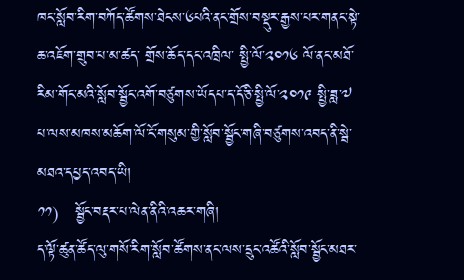ཁང་སློབ་རིག་བཀོད་ཚོགས་ཐེངས་༦པའི་ནང་གྲོས་བསྡུར་རྒྱས་པར་གནང་སྟེ་ ཆ་འཇོག་གྲུབ་པ་མ་ཚད་ གྲོས་ཆོད་དང་འཁྲིལ་ སྤྱི་ལོ་༢༠༡༦ ལོ་ནང་མཐོ་རིམ་གོང་མའི་སློབ་སྦྱོང་འགོ་བཙུགས་ཡོདཔ་ད་དོ་ཅི་སྤྱི་ལོ་༢༠༡༩ སྤྱི་ཟླ་༧ པ་ལས་མཁས་མཆོག་ལོ་ངོ་གསུམ་གྱི་སློབ་སྦྱོང་གཞི་བཙུགས་འབད་ནི་སྦེ་མཐའ་དཔྱད་འབད་ཡི།
༡༡)   སྦྱོང་བརྡར་པ་ལེན་ནིའི་འཆར་གཞི།
ད་ལྟོ་ཚུན་ཚོད་ལུ་གསོ་རིག་སློབ་ཚོགས་ནང་ལས་དྲུང་འཚོའི་སློབ་སྦྱོང་མཐར་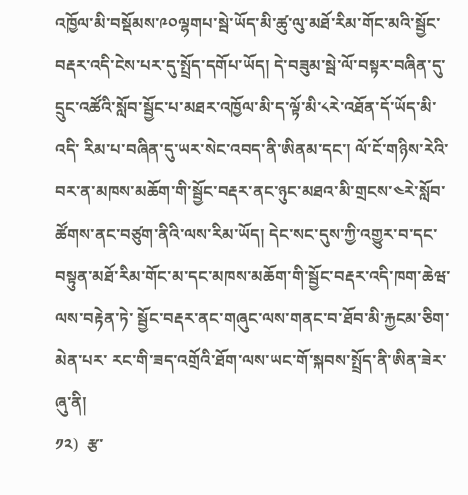འཁྱོལ་མི་བསྡོམས་༩༠ལྷགཔ་སྦེ་ཡོད་མི་ཚུ་ལུ་མཐོ་རིམ་གོང་མའི་སྦྱོང་བརྡར་འདི་ངེས་པར་དུ་སྤྲོད་དགོཔ་ཡོད། དེ་བཟུམ་སྦེ་ལོ་བསྟར་བཞིན་དུ་དྲུང་འཚོའི་སློབ་སྦྱོང་པ་མཐར་འཁྱོལ་མི་ད་ལྟོ་མི་༨རེ་འཐོན་དོ་ཡོད་མི་འདི་ རིམ་པ་བཞིན་དུ་ཡར་སེང་འབད་ནི་ཨིནམ་དང་། ལོ་ངོ་གཉིས་རེའི་བར་ན་མཁས་མཆོག་གི་སྦྱོང་བརྡར་ནང་ཉུང་མཐའ་མི་གྲངས་༤རེ་སློབ་ཚོགས་ནང་བཙུག་ནིའི་ལས་རིམ་ཡོད། དེང་སང་དུས་ཀྱི་འགྱུར་བ་དང་བསྟུན་མཐོ་རིམ་གོང་མ་དང་མཁས་མཆོག་གི་སྦྱོང་བརྡར་འདི་ཁག་ཆེཝ་ལས་བརྟེན་ཏེ་ སྦྱོང་བརྡར་ནང་གཞུང་ལས་གནང་བ་ཐོབ་མི་རྐྱངམ་ཅིག་མེན་པར་ རང་གི་ཟད་འགྲོའི་ཐོག་ལས་ཡང་གོ་སྐབས་སྤྲོད་ནི་ཨིན་ཟེར་ཞུ་ནི།
༡༢)  རྩ་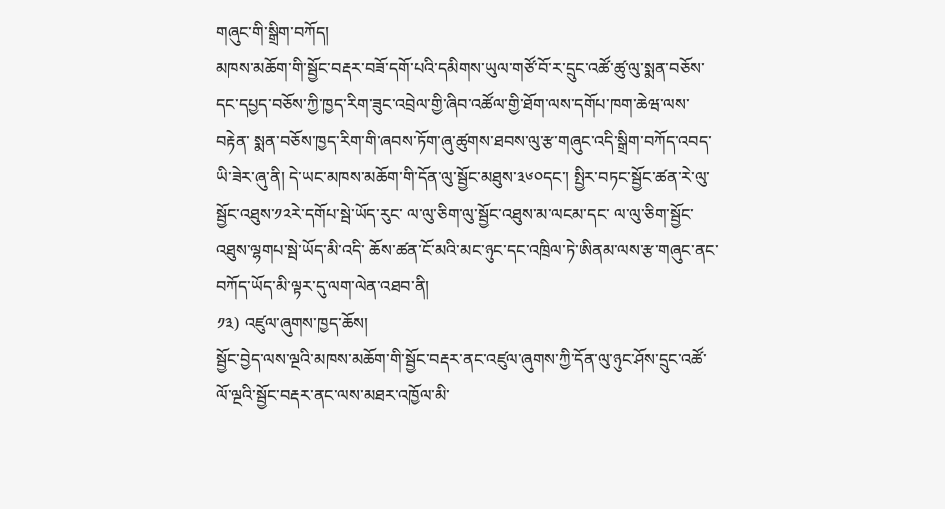གཞུང་གི་སྒྲིག་བཀོད།
མཁས་མཆོག་གི་སྦྱོང་བརྡར་བཟོ་དགོ་པའི་དམིགས་ཡུལ་གཙོ་བོ་ར་དྲུང་འཚོ་ཚུ་ལུ་སྨན་བཅོས་དང་དཔྱད་བཅོས་ཀྱི་ཁྱད་རིག་ཟུང་འབྲེལ་གྱི་ཞིབ་འཚོལ་གྱི་ཐོག་ལས་དགོཔ་ཁག་ཆེཝ་ལས་བརྟེན་ སྨན་བཅོས་ཁྱད་རིག་གི་ཞབས་ཏོག་ཞུ་ཚུགས་ཐབས་ལུ་རྩ་གཞུང་འདི་སྒྲིག་བཀོད་འབད་ཡི་ཟེར་ཞུ་ནི། དེ་ཡང་མཁས་མཆོག་གི་དོན་ལུ་སྦྱོང་མཐུས་༣༦༠དང་། སྤྱིར་བཏང་སྦྱོང་ཚན་རེ་ལུ་སྦྱོང་འཐུས་༡༢རེ་དགོཔ་སྦེ་ཡོད་རུང་ ལ་ལུ་ཅིག་ལུ་སྦྱོང་འཐུས་མ་ལངམ་དང་ ལ་ལུ་ཅིག་སྦྱོང་འཐུས་ལྷགཔ་སྦེ་ཡོད་མི་འདི་ ཆོས་ཚན་ངོ་མའི་མང་ཉུང་དང་འཁྲིལ་ཏེ་ཨིནམ་ལས་རྩ་གཞུང་ནང་བཀོད་ཡོད་མི་ལྟར་དུ་ལག་ལེན་འཐབ་ནི།
༡༣) འཛུལ་ཞུགས་ཁྱད་ཆོས།
སྦྱོང་བྱེད་ལས་ལྔའི་མཁས་མཆོག་གི་སྦྱོང་བརྡར་ནང་འཛུལ་ཞུགས་ཀྱི་དོན་ལུ་ཉུང་ཤོས་དྲུང་འཚོ་ལོ་ལྔའི་སྦྱོང་བརྡར་ནང་ལས་མཐར་འཁྱོལ་མི་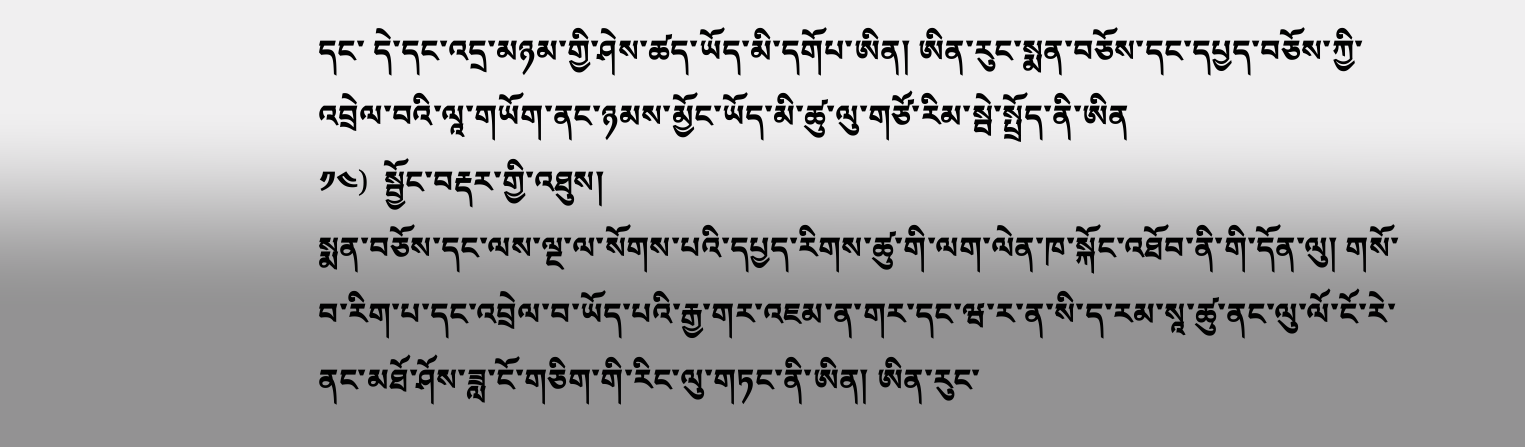དང་ དེ་དང་འདྲ་མཉམ་གྱི་ཤེས་ཚད་ཡོད་མི་དགོཔ་ཨིན། ཨིན་རུང་སྨན་བཅོས་དང་དཔྱད་བཅོས་ཀྱི་འབྲེལ་བའི་ལཱ་གཡོག་ནང་ཉམས་མྱོང་ཡོད་མི་ཚུ་ལུ་གཙོ་རིམ་སྦེ་སྤྲོད་ནི་ཨིན
༡༤)  སྦྱོང་བརྡར་གྱི་འཐུས།
སྨན་བཅོས་དང་ལས་ལྔ་ལ་སོགས་པའི་དཔྱད་རིགས་ཚུ་གི་ལག་ལེན་ཁ་སྐོང་འཐོབ་ནི་གི་དོན་ལུ། གསོ་བ་རིག་པ་དང་འབྲེལ་བ་ཡོད་པའི་རྒྱ་གར་འཇམ་ན་གར་དང་ཝ་ར་ན་སི་ད་རམ་སཱ་ཚུ་ནང་ལུ་ལོ་ངོ་རེ་ནང་མཐོ་ཤོས་ཟླ་ངོ་གཅིག་གི་རིང་ལུ་གཏང་ནི་ཨིན། ཨིན་རུང་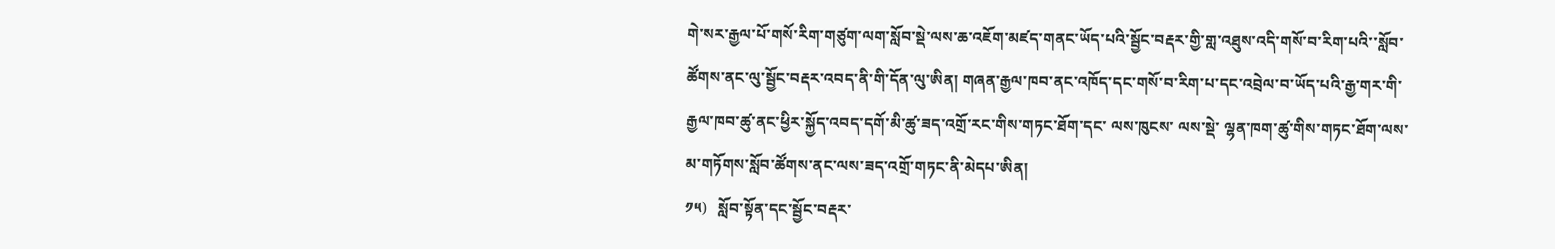གེ་སར་རྒྱལ་པོ་གསོ་རིག་གཙུག་ལག་སློབ་སྡེ་ལས་ཆ་འཇོག་མཛད་གནང་ཡོད་པའི་སྦྱོང་བརྡར་གྱི་གླ་འཐུས་འདི་གསོ་བ་རིག་པའི་་སློབ་ཚོགས་ནང་ལུ་སྦྱོང་བརྡར་འབད་ནི་གི་དོན་ལུ་ཨིན། གཞན་རྒྱལ་ཁབ་ནང་འཁོད་དང་གསོ་བ་རིག་པ་དང་འབྲེལ་བ་ཡོད་པའི་རྒྱ་གར་གི་རྒྱལ་ཁབ་ཚུ་ནང་ཕྱིར་སྐྱོད་འབད་དགོ་མི་ཚུ་ཟད་འགྲོ་རང་གིས་གཏང་ཐོག་དང་ ལས་ཁུངས་ ལས་སྡེ་ ལྷན་ཁག་ཚུ་གིས་གཏང་ཐོག་ལས་མ་གཏོགས་སློབ་ཚོགས་ནང་ལས་ཟད་འགྲོ་གཏང་ནི་མེདཔ་ཨིན།
༡༥)   སློབ་སྟོན་དང་སྦྱོང་བརྡར་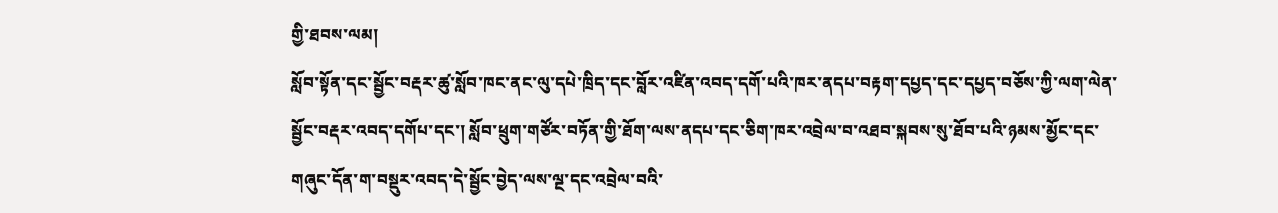གྱི་ཐབས་ལམ།
སློབ་སྟོན་དང་སྦྱོང་བརྡར་ཚུ་སློབ་ཁང་ནང་ལུ་དཔེ་ཁྲིད་དང་བློར་འཛིན་འབད་དགོ་པའི་ཁར་ནདཔ་བརྟག་དཔྱད་དང་དཔྱད་བཅོས་ཀྱི་ལག་ལེན་སྦྱོང་བརྡར་འབད་དགོཔ་དང་། སློབ་ཕྲུག་གཙོར་བཏོན་གྱི་ཐོག་ལས་ནདཔ་དང་ཅིག་ཁར་འབྲེལ་བ་འཐབ་སྐབས་སུ་ཐོབ་པའི་ཉམས་མྱོང་དང་གཞུང་དོན་ག་བསྡུར་འབད་དེ་སྦྱོང་བྱེད་ལས་ལྔ་དང་འབྲེལ་བའི་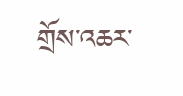གྲོས་འཆར་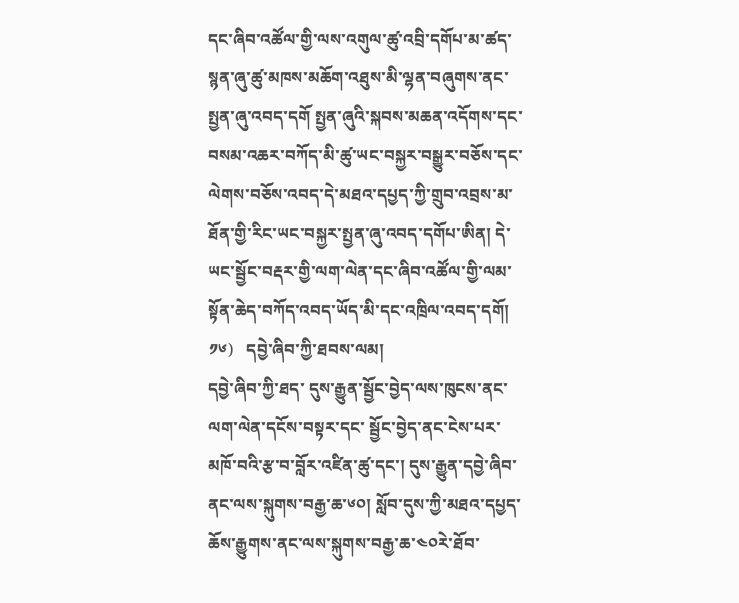དང་ཞིབ་འཚོལ་གྱི་ལས་འགུལ་ཚུ་འབྲི་དགོཔ་མ་ཚད་ སྙན་ཞུ་ཚུ་མཁས་མཆོག་འཐུས་མི་ལྷན་བཞུགས་ནང་སྤྱན་ཞུ་འབད་དགོ སྤྱན་ཞུའི་སྐབས་མཆན་འདོགས་དང་བསམ་འཆར་བཀོད་མི་ཚུ་ཡང་བསྐྱར་བསྒྱུར་བཅོས་དང་ལེགས་བཅོས་འབད་དེ་མཐའ་དཔྱད་ཀྱི་གྲུབ་འབྲས་མ་ཐོན་གྱི་རིང་ཡང་བསྐྱར་སྤྱན་ཞུ་འབད་དགོཔ་ཨིན། དེ་ཡང་སྦྱོང་བརྡར་གྱི་ལག་ལེན་དང་ཞིབ་འཚོལ་གྱི་ལམ་སྟོན་ཆེད་བཀོད་འབད་ཡོད་མི་དང་འཁྲིལ་འབད་དགོ།
༡༦)   དབྱེ་ཞིབ་ཀྱི་ཐབས་ལམ།
དབྱེ་ཞིབ་ཀྱི་ཐད་ དུས་རྒྱུན་སྦྱོང་བྱེད་ལས་ཁུངས་ནང་ལག་ལེན་དངོས་བསྟར་དང་ སྦྱོང་བྱེད་ནང་ངེས་པར་མཁོ་བའི་རྩ་བ་བློར་འཛིན་ཚུ་དང་། དུས་རྒྱུན་དབྱེ་ཞིབ་ནང་ལས་སྐུགས་བརྒྱ་ཆ་༦༠། སློབ་དུས་ཀྱི་མཐའ་དཔྱད་ཆོས་རྒྱུགས་ནང་ལས་སྐུགས་བརྒྱ་ཆ་༤༠རེ་ཐོབ་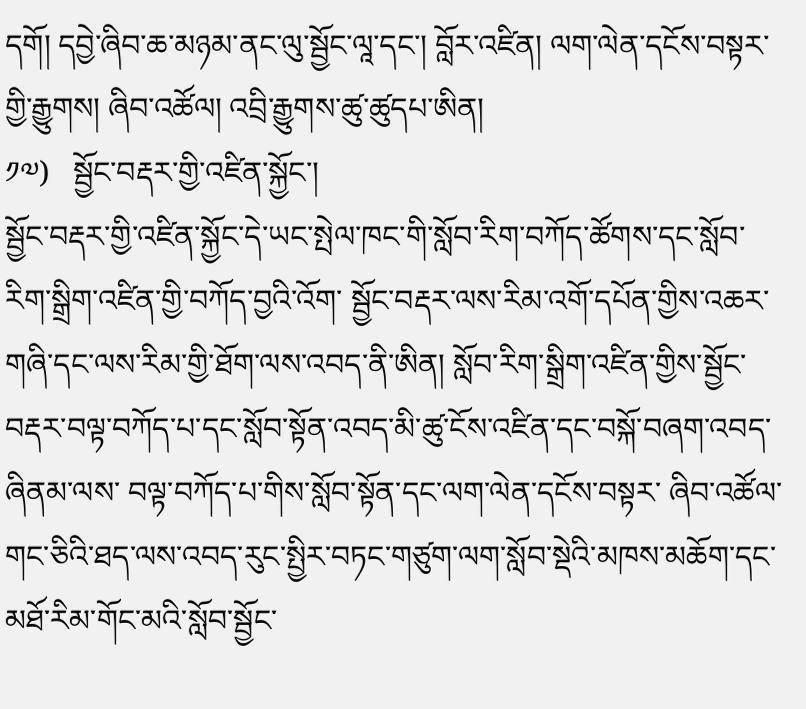དགོ། དབྱེ་ཞིབ་ཆ་མཉམ་ནང་ལུ་སྦྱོང་ལཱ་དང་། བློར་འཛིན། ལག་ལེན་དངོས་བསྟར་གྱི་རྒྱུགས། ཞིབ་འཚོལ། འབྲི་རྒྱུགས་ཚུ་ཚུདཔ་ཨིན།
༡༧)   སྦྱོང་བརྡར་གྱི་འཛིན་སྐྱོང་།
སྦྱོང་བརྡར་གྱི་འཛིན་སྐྱོང་དེ་ཡང་སྤེལ་ཁང་གི་སློབ་རིག་བཀོད་ཚོགས་དང་སློབ་རིག་སྒྲིག་འཛིན་གྱི་བཀོད་བྱའི་འོག་ སྦྱོང་བརྡར་ལས་རིམ་འགོ་དཔོན་གྱིས་འཆར་གཞི་དང་ལས་རིམ་གྱི་ཐོག་ལས་འབད་ནི་ཨིན། སློབ་རིག་སྒྲིག་འཛིན་གྱིས་སྦྱོང་བརྡར་བལྟ་བཀོད་པ་དང་སློབ་སྟོན་འབད་མི་ཚུ་ངོས་འཛིན་དང་བསྐོ་བཞག་འབད་ཞིནམ་ལས་ བལྟ་བཀོད་པ་གིས་སློབ་སྟོན་དང་ལག་ལེན་དངོས་བསྟར་ ཞིབ་འཚོལ་གང་ཅིའི་ཐད་ལས་འབད་རུང་སྤྱིར་བཏང་གཙུག་ལག་སློབ་སྡེའི་མཁས་མཆོག་དང་མཐོ་རིམ་གོང་མའི་སློབ་སྦྱོང་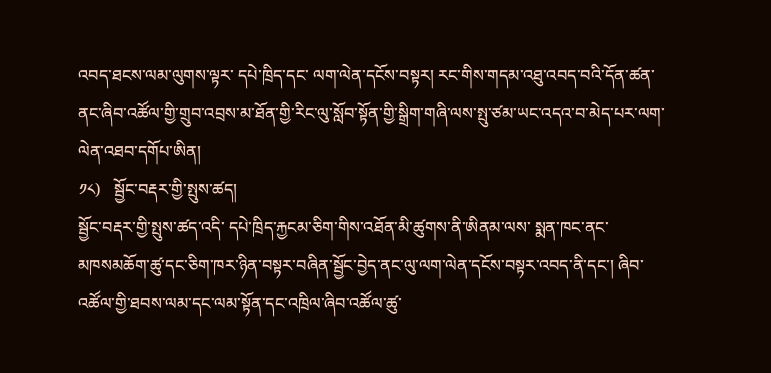འབད་ཐངས་ལམ་ལུགས་ལྟར་ དཔེ་ཁྲིད་དང་ ལག་ལེན་དངོས་བསྟར། རང་གིས་གདམ་འཐུ་འབད་བའི་དོན་ཚན་ནང་ཞིབ་འཚོལ་གྱི་གྲུབ་འབྲས་མ་ཐོན་གྱི་རིང་ལུ་སློབ་སྟོན་གྱི་སྒྲིག་གཞི་ལས་སྤུ་ཙམ་ཡང་འདའ་བ་མེད་པར་ལག་ལེན་འཐབ་དགོཔ་ཨིན།
༡༨)   སྦྱོང་བརྡར་གྱི་སྤུས་ཚད།
སྦྱོང་བརྡར་གྱི་སྤུས་ཚད་འདི་ དཔེ་ཁྲིད་རྐྱངམ་ཅིག་གིས་འཐོན་མི་ཚུགས་ནི་ཨིནམ་ལས་ སྨན་ཁང་ནང་མཁསམཆོག་ཚུ་དང་ཅིག་ཁར་ཉིན་བསྟར་བཞིན་སྦྱོང་བྱེད་ནང་ལུ་ལག་ལེན་དངོས་བསྟར་འབད་ནི་དང་། ཞིབ་འཚོལ་གྱི་ཐབས་ལམ་དང་ལམ་སྟོན་དང་འཁྲིལ་ཞིབ་འཚོལ་ཚུ་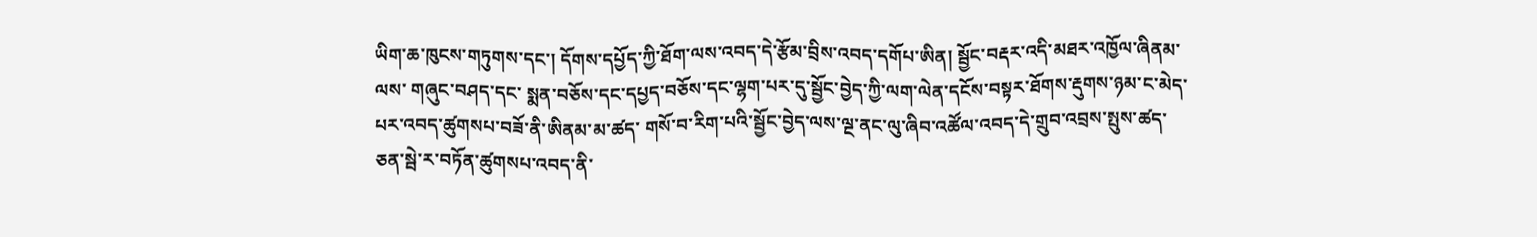ཡིག་ཆ་ཁུངས་གཏུགས་དང་། དོགས་དཔྱོད་ཀྱི་ཐོག་ལས་འབད་དེ་རྩོམ་བྲིས་འབད་དགོཔ་ཨིན། སྦྱོང་བརྡར་འདི་མཐར་འཁྱོལ་ཞིནམ་ལས་ གཞུང་བཤད་དང་ སྨན་བཅོས་དང་དཔྱད་བཅོས་དང་ལྷག་པར་དུ་སྦྱོང་བྱེད་ཀྱི་ལག་ལེན་དངོས་བསྟར་ཐོགས་རྡུགས་ཉམ་ང་མེད་པར་འབད་ཚུགསཔ་བཟོ་ནི་ཨིནམ་མ་ཚད་ གསོ་བ་རིག་པའི་སྦྱོང་བྱེད་ལས་ལྔ་ནང་ལུ་ཞིབ་འཚོལ་འབད་དེ་གྲུབ་འབྲས་སྤུས་ཚད་ཅན་སྦེ་ར་བཏོན་ཚུགསཔ་འབད་ནི་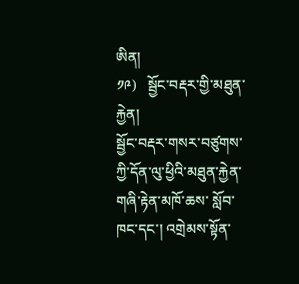ཨིན།
༡༩)   སྦྱོང་བརྡར་གྱི་མཐུན་རྐྱེན།
སྦྱོང་བརྡར་གསར་བཙུགས་ཀྱི་དོན་ལུ་ཕྱིའི་མཐུན་རྐྱེན་གཞི་རྟེན་མཁོ་ཆས་ སློབ་ཁང་དང་། འགྲེམས་སྟོན་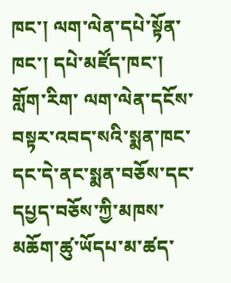ཁང་། ལག་ལེན་དཔེ་སྟོན་ཁང་། དཔེ་མཛོད་ཁང་། གློག་རིག་ ལག་ལེན་དངོས་བསྟར་འབད་སའི་སྨན་ཁང་དང་དེ་ནང་སྨན་བཅོས་དང་དཔྱད་བཅོས་ཀྱི་མཁས་མཆོག་ཚུ་ཡོདཔ་མ་ཚད་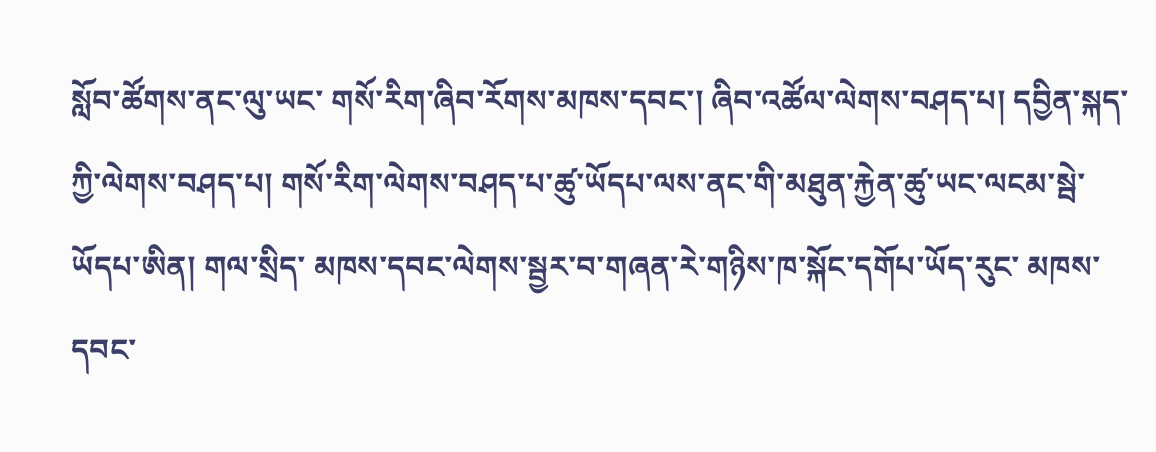སློབ་ཚོགས་ནང་ལུ་ཡང་ གསོ་རིག་ཞིབ་རོགས་མཁས་དབང་། ཞིབ་འཚོལ་ལེགས་བཤད་པ། དབྱིན་སྐད་ཀྱི་ལེགས་བཤད་པ། གསོ་རིག་ལེགས་བཤད་པ་ཚུ་ཡོདཔ་ལས་ནང་གི་མཐུན་རྐྱེན་ཚུ་ཡང་ལངམ་སྦེ་ཡོདཔ་ཨིན། གལ་སྲིད་ མཁས་དབང་ལེགས་སྦྱར་བ་གཞན་རེ་གཉིས་ཁ་སྐོང་དགོཔ་ཡོད་རུང་ མཁས་དབང་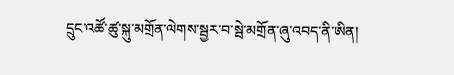དྲུང་འཚོ་ཚུ་སྐུ་མགྲོན་ལེགས་སྦྱར་བ་སྦེ་མགྲོན་ཞུ་འབད་ནི་ཨིན།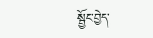སྦྱོང་བྱེད་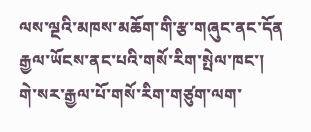ལས་ལྔའི་མཁས་མཆོག་གི་རྩ་གཞུང་ནང་དོན
རྒྱལ་ཡོངས་ནང་པའི་གསོ་རིག་སྤེལ་ཁང་།
གེ་སར་རྒྱལ་པོ་གསོ་རིག་གཙུག་ལག་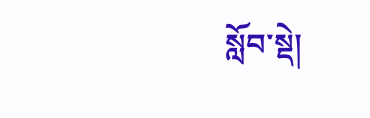སློབ་སྡེ།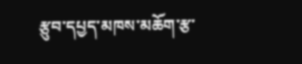རྩུབ་དཔྱད་མཁས་མཆོག་རྩ་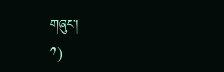གཞུང་།
༡)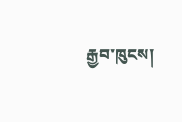རྒྱབ་ཁུངས།